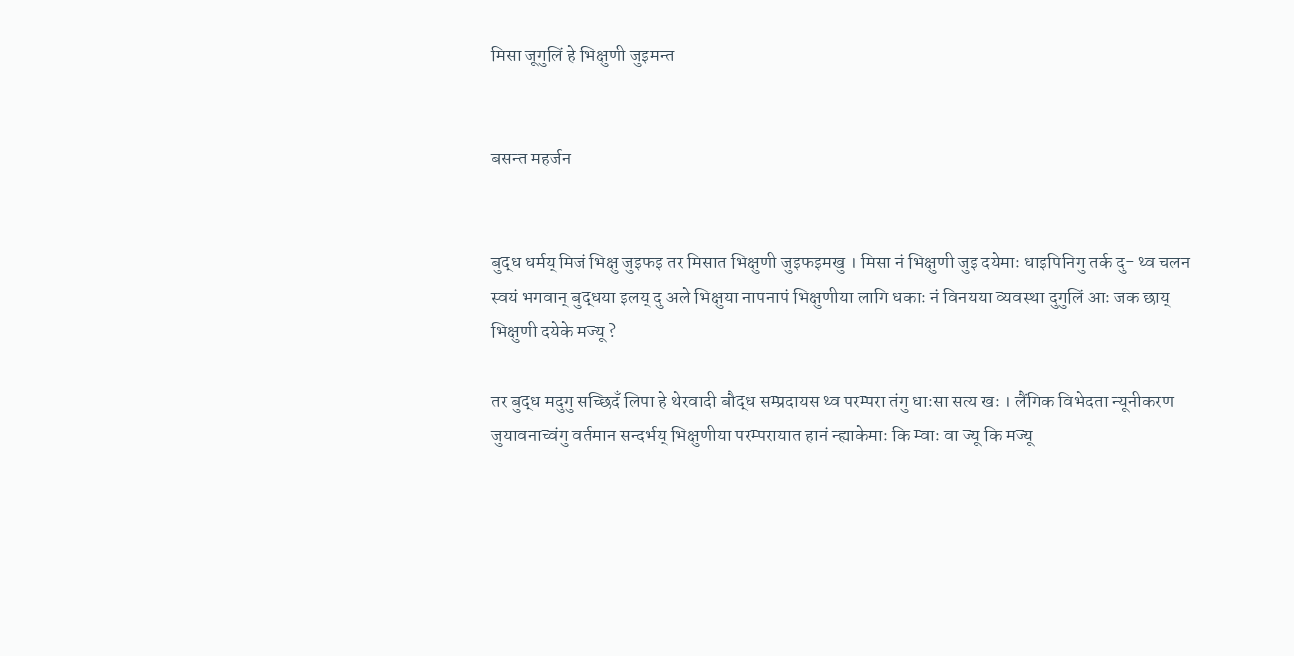मिसा जूगुलिं हे भिक्षुणी जुइमन्त


बसन्त महर्जन


बुद्ध धर्मय् मिजं भिक्षु जुइफइ तर मिसात भिक्षुणी जुइफइमखु । मिसा नं भिक्षुणी जुइ दयेमाः धाइपिनिगु तर्क दु- थ्व चलन स्वयं भगवान् बुद्धया इलय् दु अले भिक्षुया नापनापं भिक्षुणीया लागि धकाः नं विनयया व्यवस्था दुगुलिं आः जक छाय् भिक्षुणी दयेके मज्यू ?

तर बुद्ध मदुगु सच्छिदँ लिपा हे थेरवादी बौद्ध सम्प्रदायस थ्व परम्परा तंगु धाःसा सत्य खः । लैंगिक विभेदता न्यूनीकरण जुयावनाच्वंगु वर्तमान सन्दर्भय् भिक्षुणीया परम्परायात हानं न्ह्याकेमाः कि म्वाः वा ज्यू कि मज्यू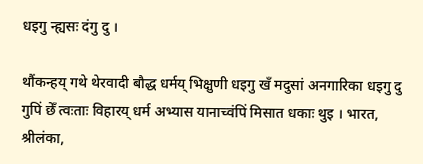धइगु न्ह्यसः दंगु दु ।

थौंकन्हय् गथे थेरवादी बौद्ध धर्मय् भिक्षुणी धइगु खँ मदुसां अनगारिका धइगु दु गुपिं छेँ त्वःताः विहारय् धर्म अभ्यास यानाच्वंपिं मिसात धकाः थुइ । भारत, श्रीलंका,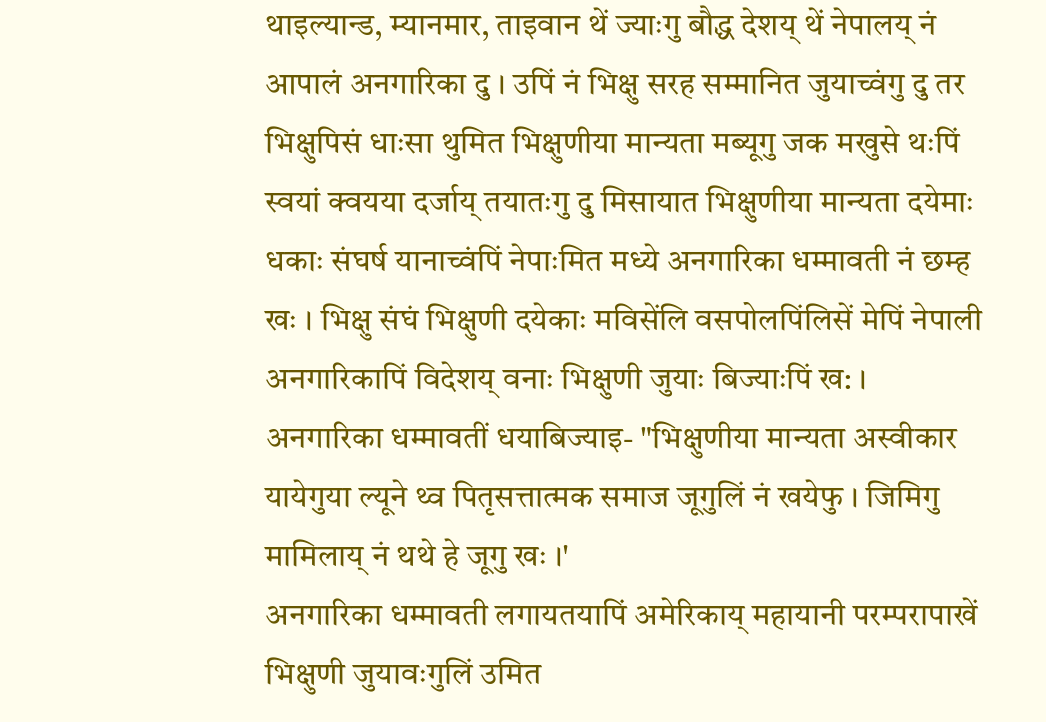थाइल्यान्ड, म्यानमार, ताइवान थें ज्याःगु बौद्ध देशय् थें नेपालय् नं आपालं अनगारिका दु । उपिं नं भिक्षु सरह सम्मानित जुयाच्वंगु दु तर भिक्षुपिसं धाःसा थुमित भिक्षुणीया मान्यता मब्यूगु जक मखुसे थःपिं स्वयां क्वयया दर्जाय् तयातःगु दु मिसायात भिक्षुणीया मान्यता दयेमाः धकाः संघर्ष यानाच्वंपिं नेपाःमित मध्ये अनगारिका धम्मावती नं छम्ह खः । भिक्षु संघं भिक्षुणी दयेकाः मविसेंलि वसपोलपिंलिसें मेपिं नेपाली अनगारिकापिं विदेशय् वनाः भिक्षुणी जुयाः बिज्याःपिं ख: । अनगारिका धम्मावतीं धयाबिज्याइ- "भिक्षुणीया मान्यता अस्वीकार यायेगुया ल्यूने थ्व पितृसत्तात्मक समाज जूगुलिं नं खयेफु । जिमिगु मामिलाय् नं थथे हे जूगु खः ।'
अनगारिका धम्मावती लगायतयापिं अमेरिकाय् महायानी परम्परापाखें भिक्षुणी जुयावःगुलिं उमित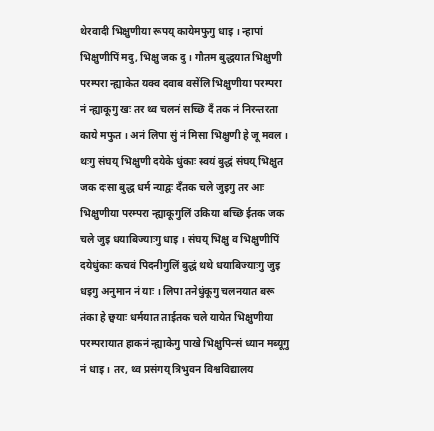थेरवादी भिक्षुणीया रूपय् कायेमफुगु धाइ । न्हापां भिक्षुणीपिं मदु, भिक्षु जक दु । गौतम बुद्धयात भिक्षुणी परम्परा न्ह्याकेत यक्व दवाब वसेंलि भिक्षुणीया परम्परा नं न्ह्याकूगु खः तर थ्व चलनं सच्छि दँ तक नं निरन्तरता काये मफुत । अनं लिपा सुं नं मिसा भिक्षुणी हे जू मवल । थःगु संघय् भिक्षुणी दयेके धुंकाः स्वयं बुद्धं संघय् भिक्षुत जक दःसा बुद्ध धर्म न्याद्वः दँतक चले जुइगु तर आः भिक्षुणीया परम्परा न्ह्याकूगुलिं उकिया बच्छि ईतक जक चले जुइ धयाबिज्याःगु धाइ । संघय् भिक्षु व भिक्षुणीपिं दयेधुंकाः कचवं पिदनीगुलिं बुद्धं थथे धयाबिज्याःगु जुइ धइगु अनुमान नं याः । लिपा तनेधुंकूगु चलनयात बरू तंका हे छ्वयाः धर्मयात ताईतक चले यायेत भिक्षुणीया परम्परायात हाकनं न्ह्याकेगु पाखे भिक्षुपिन्सं ध्यान मब्यूगु नं धाइ । तर, थ्व प्रसंगय् त्रिभुवन विश्वविद्यालय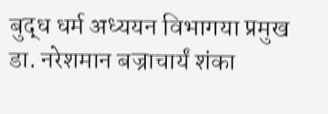बुद्ध धर्म अध्ययन विभागया प्रमुख डा. नरेशमान बज्राचार्यं शंका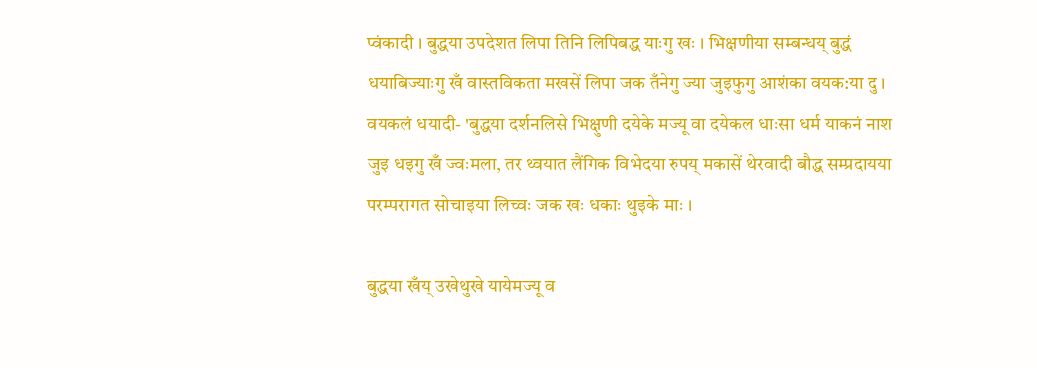प्वंकादी । बुद्धया उपदेशत लिपा तिनि लिपिबद्ध याःगु खः । भिक्षणीया सम्बन्धय् बुद्धं धयाबिज्याःगु खँ वास्तविकता मखसें लिपा जक तँनेगु ज्या जुइफुगु आशंका वयक:या दु । वयकलं धयादी- 'बुद्धया दर्शनलिसे भिक्षुणी दयेके मज्यू वा दयेकल धाःसा धर्म याकनं नाश जुइ धइगु खँ ज्वःमला, तर थ्वयात लैंगिक विभेदया रुपय् मकासें थेरवादी बौद्ध सम्प्रदायया परम्परागत सोचाइया लिच्वः जक खः धकाः थुइके माः ।

बुद्धया खँय् उखेथुखे यायेमज्यू व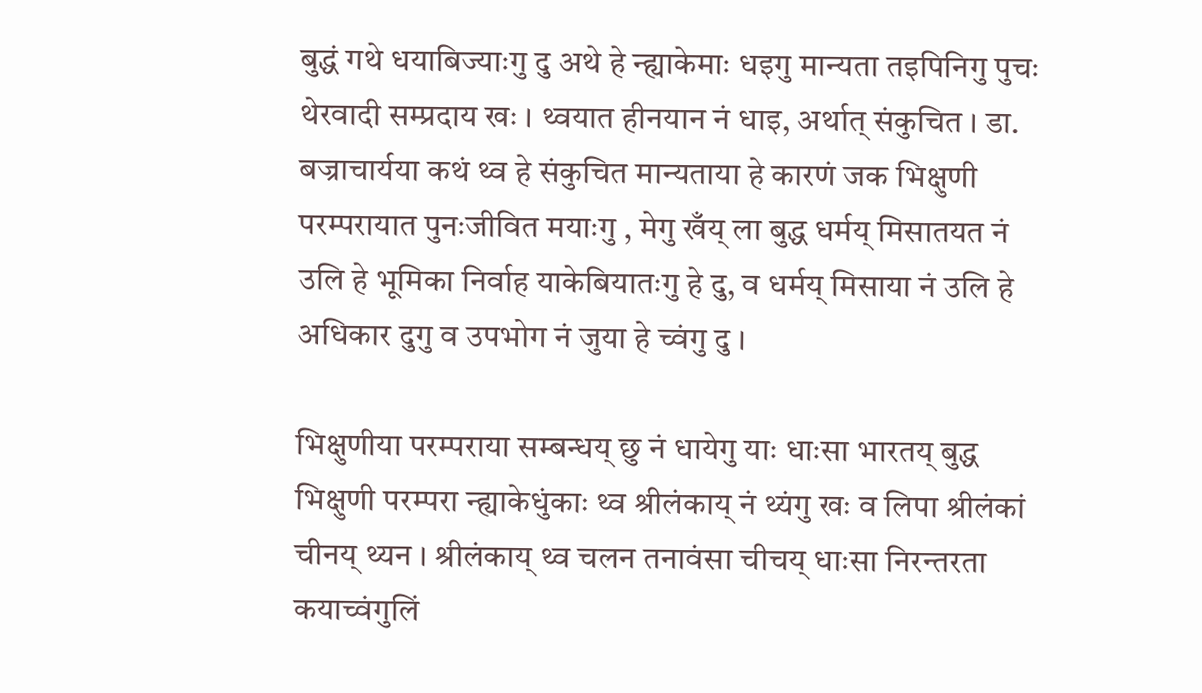बुद्धं गथे धयाबिज्याःगु दु अथे हे न्ह्याकेमाः धइगु मान्यता तइपिनिगु पुचः थेरवादी सम्प्रदाय खः । थ्वयात हीनयान नं धाइ, अर्थात् संकुचित । डा. बज्राचार्यया कथं थ्व हे संकुचित मान्यताया हे कारणं जक भिक्षुणी परम्परायात पुनःजीवित मयाःगु , मेगु खँय् ला बुद्ध धर्मय् मिसातयत नं उलि हे भूमिका निर्वाह याकेबियातःगु हे दु, व धर्मय् मिसाया नं उलि हे अधिकार दुगु व उपभोग नं जुया हे च्वंगु दु ।

भिक्षुणीया परम्पराया सम्बन्धय् छु नं धायेगु याः धाःसा भारतय् बुद्ध भिक्षुणी परम्परा न्ह्याकेधुंकाः थ्व श्रीलंकाय् नं थ्यंगु खः व लिपा श्रीलंकां चीनय् थ्यन । श्रीलंकाय् थ्व चलन तनावंसा चीचय् धाःसा निरन्तरता कयाच्वंगुलिं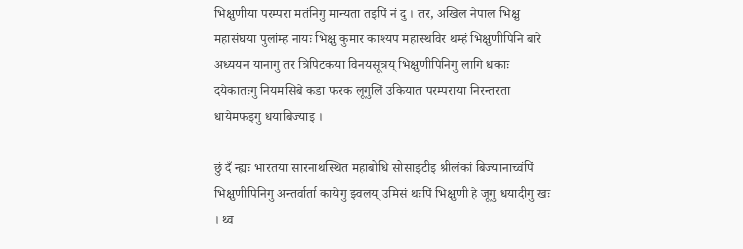भिक्षुणीया परम्परा मतंनिगु मान्यता तइपिं नं दु । तर, अखिल नेपाल भिक्षु महासंघया पुलांम्ह नायः भिक्षु कुमार काश्यप महास्थविर थम्हं भिक्षुणीपिनि बारे अध्ययन यानागु तर त्रिपिटकया विनयसूत्रय् भिक्षुणीपिनिगु लागि धकाः दयेकातःगु नियमसिबे कडा फरक लूगुलिं उकियात परम्पराया निरन्तरता धायेमफइगु धयाबिज्याइ ।

छुं दँ न्ह्यः भारतया सारनाथस्थित महाबोधि सोसाइटीइ श्रीलंकां बिज्यानाच्वंपिं भिक्षुणीपिनिगु अन्तर्वार्ता कायेगु झ्वलय् उमिसं थःपिं भिक्षुणी हे जूगु धयादीगु खः । थ्व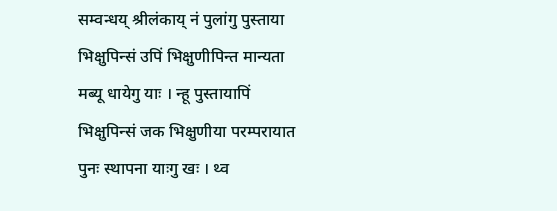सम्वन्धय् श्रीलंकाय् नं पुलांगु पुस्ताया भिक्षुपिन्सं उपिं भिक्षुणीपिन्त मान्यता मब्यू धायेगु याः । न्हू पुस्तायापिं भिक्षुपिन्सं जक भिक्षुणीया परम्परायात पुनः स्थापना याःगु खः । थ्व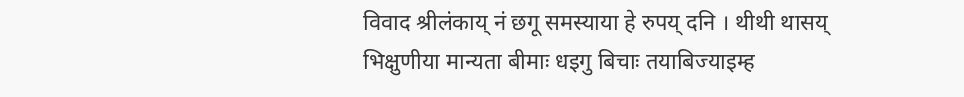विवाद श्रीलंकाय् नं छगू समस्याया हे रुपय् दनि । थीथी थासय् भिक्षुणीया मान्यता बीमाः धइगु बिचाः तयाबिज्याइम्ह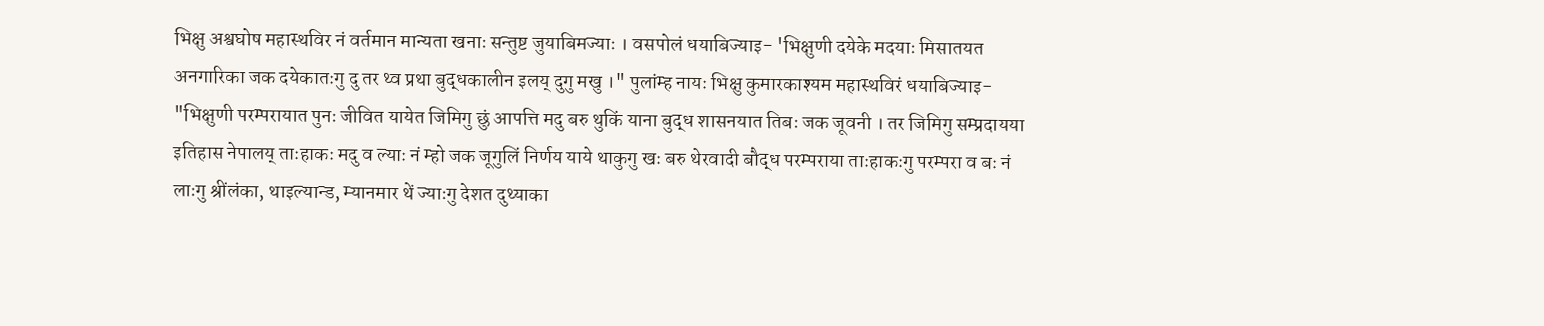भिक्षु अश्वघोष महास्थविर नं वर्तमान मान्यता खनाः सन्तुष्ट जुयाबिमज्याः । वसपोलं धयाबिज्याइ- 'भिक्षुणी दयेके मदयाः मिसातयत अनगारिका जक दयेकातःगु दु तर थ्व प्रथा बुद्धकालीन इलय् दुगु मखु ।" पुलांम्ह नायः भिक्षु कुमारकाश्यम महास्थविरं धयाबिज्याइ- "भिक्षुणी परम्परायात पुनः जीवित यायेत जिमिगु छुं आपत्ति मदु बरु थुकिं याना बुद्ध शासनयात तिबः जक जूवनी । तर जिमिगु सम्प्रदायया इतिहास नेपालय् ताःहाकः मदु व ल्याः नं म्हो जक जूगुलिं निर्णय याये थाकुगु खः बरु थेरवादी बौद्ध परम्पराया ताःहाकःगु परम्परा व बः नं लाःगु श्रींलंका, थाइल्यान्ड, म्यानमार थें ज्याःगु देशत दुथ्याका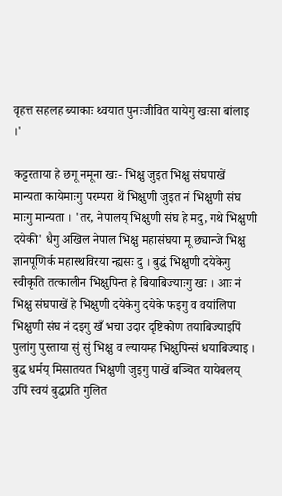वृहत्त सहलह ब्याकाः थ्वयात पुनःजीवित यायेगु खःसा बांलाइ ।'

कट्टरताया हे छगू नमूना खः- भिक्षु जुइत भिक्षु संघपाखें मान्यता कायेमाःगु परम्परा थें भिक्षुणी जुइत नं भिक्षुणी संघ माःगु मान्यता । 'तर, नेपालय् भिक्षुणी संघ हे मदु, गथे भिक्षुणी दयेकी' धैगु अखिल नेपाल भिक्षु महासंघया मू छ्यान्जे भिक्षु ज्ञानपूणिर्क महास्थविरया न्ह्यसः दु । बुद्धं भिक्षुणी दयेकेगु स्वीकृति तत्कालीन भिक्षुपिन्त हे बियाबिज्याःगु खः । आः नं भिक्षु संघपाखें हे भिक्षुणी दयेकेगु दयेके फइगु व वयांलिपा भिक्षुणी संघ नं दइगु खँ भचा उदार दृष्टिकोण तयाबिज्याइपिं पुलांगु पुस्ताया सुं सुं भिक्षु व ल्यायम्ह भिक्षुपिन्सं धयाबिज्याइ । बुद्ध धर्मय् मिसातयत भिक्षुणी जुइगु पाखें बञ्चित यायेबलय् उपिं स्वयं बुद्धप्रति गुलित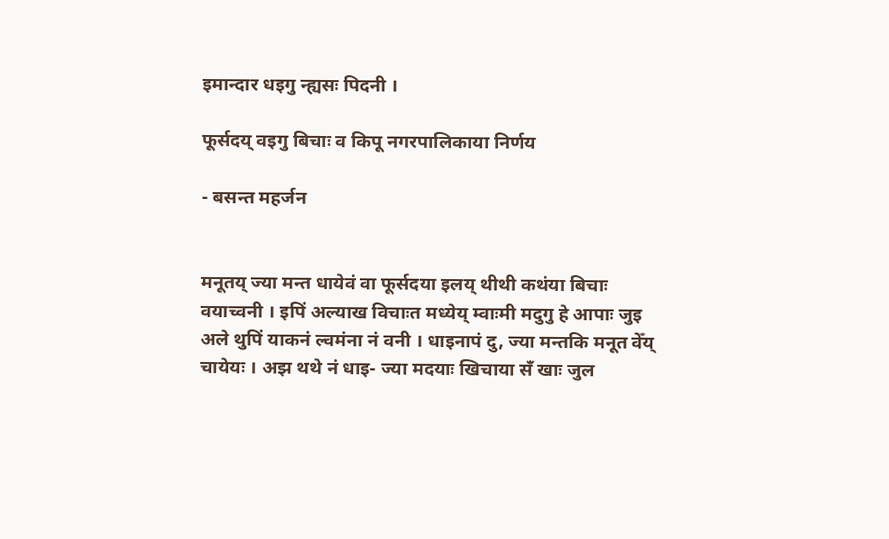इमान्दार धइगु न्ह्यसः पिदनी ।

फूर्सदय् वइगु बिचाः व किपू नगरपालिकाया निर्णय

- बसन्त महर्जन


मनूतय् ज्या मन्त धायेवं वा फूर्सदया इलय् थीथी कथंया बिचाः वयाच्वनी । इपिं अल्याख विचाःत मध्येय् म्वाःमी मदुगु हे आपाः जुइ अले थुपिं याकनं ल्वमंना नं वनी । धाइनापं दु, ज्या मन्तकि मनूत वेँय् चायेयः । अझ थथे नं धाइ- ज्या मदयाः खिचाया सँ खाः जुल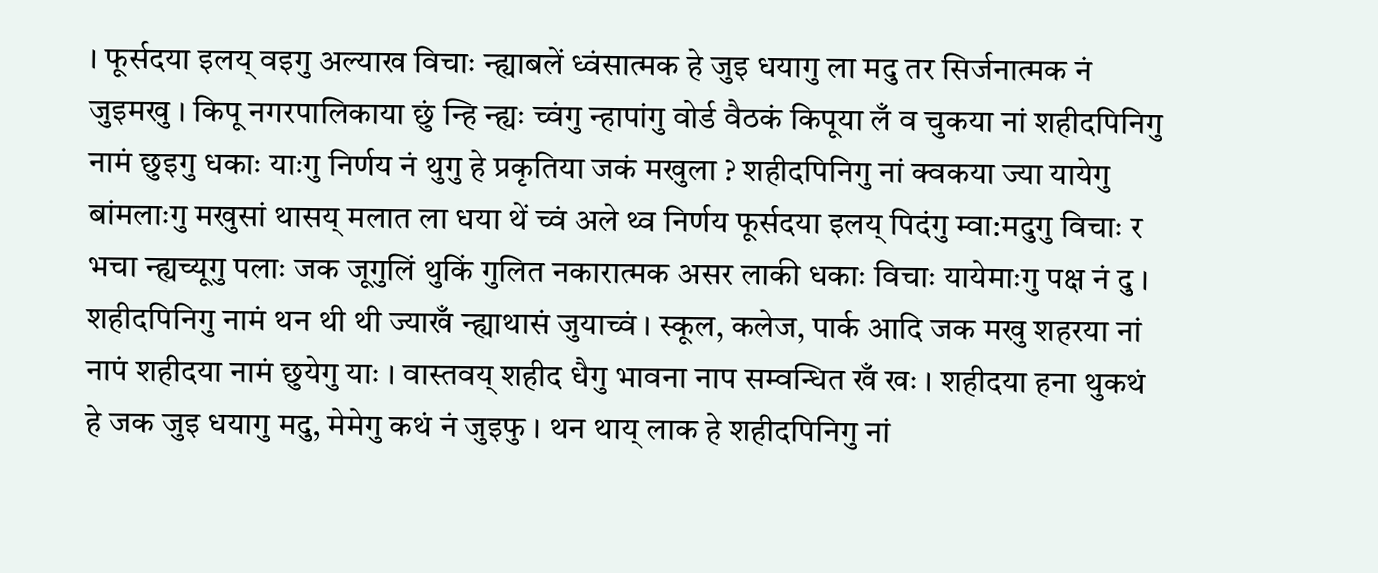। फूर्सदया इलय् वइगु अल्याख विचाः न्ह्याबलें ध्वंसात्मक हे जुइ धयागु ला मदु तर सिर्जनात्मक नं जुइमखु । किपू नगरपालिकाया छुं न्हि न्ह्यः च्वंगु न्हापांगु वोर्ड वैठकं किपूया लँ व चुकया नां शहीदपिनिगु नामं छुइगु धकाः याःगु निर्णय नं थुगु हे प्रकृतिया जकं मखुला ? शहीदपिनिगु नां क्वकया ज्या यायेगु बांमलाःगु मखुसां थासय् मलात ला धया थें च्वं अले थ्व निर्णय फूर्सदया इलय् पिदंगु म्वा:मदुगु विचाः र भचा न्ह्यच्यूगु पलाः जक जूगुलिं थुकिं गुलित नकारात्मक असर लाकी धकाः विचाः यायेमाःगु पक्ष नं दु ।
शहीदपिनिगु नामं थन थी थी ज्याखँ न्ह्याथासं जुयाच्वं । स्कूल, कलेज, पार्क आदि जक मखु शहरया नां नापं शहीदया नामं छुयेगु याः । वास्तवय् शहीद धैगु भावना नाप सम्वन्धित खँ खः । शहीदया हना थुकथं हे जक जुइ धयागु मदु, मेमेगु कथं नं जुइफु । थन थाय् लाक हे शहीदपिनिगु नां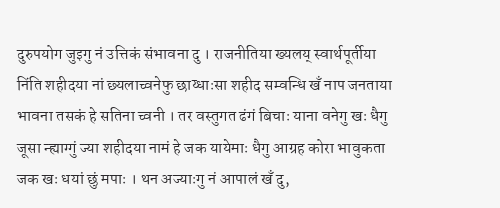दुरुपयोग जुइगु नं उत्तिकं संभावना दु । राजनीतिया ख्यलय् स्वार्थपूर्तीया निंति शहीदया नां छ्यलाच्वनेफु छाय्धाःसा शहीद सम्वन्धि खँ नाप जनताया भावना तसकं हे सतिना च्वनी । तर वस्तुगत ढंगं बिचाः याना वनेगु खः धैगु जूसा न्ह्याग्गुं ज्या शहीदया नामं हे जक यायेमाः धैगु आग्रह कोरा भावुकता जक खः धयां छुं मपाः । थन अज्याःगु नं आपालं खँ दु,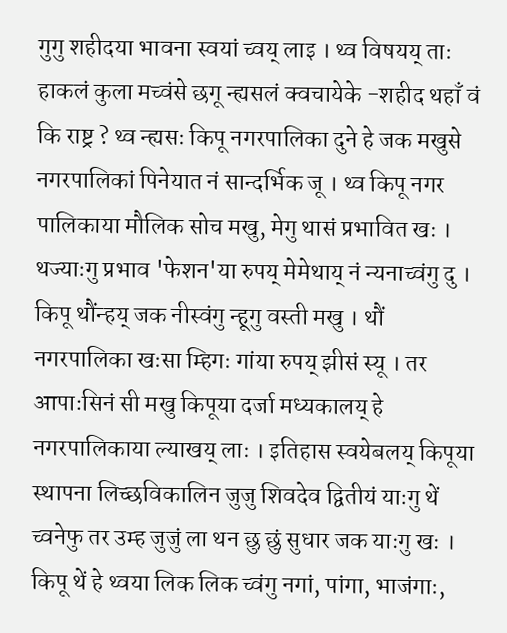गुगु शहीदया भावना स्वयां च्वय् लाइ । थ्व विषयय् ताः हाकलं कुला मच्वंसे छगू न्ह्यसलं क्वचायेके -शहीद थहाँ वं कि राष्ट्र ? थ्व न्ह्यसः किपू नगरपालिका दुने हे जक मखुसे नगरपालिकां पिनेयात नं सान्दर्भिक जू । थ्व किपू नगर पालिकाया मौलिक सोच मखु, मेगु थासं प्रभावित खः । थज्याःगु प्रभाव 'फेशन'या रुपय् मेमेथाय् नं न्यनाच्वंगु दु ।
किपू थौंन्हय् जक नीस्वंगु न्हूगु वस्ती मखु । थौं नगरपालिका खःसा म्हिगः गांया रुपय् झीसं स्यू । तर आपाःसिनं सी मखु किपूया दर्जा मध्यकालय् हे नगरपालिकाया ल्याखय् लाः । इतिहास स्वयेबलय् किपूया स्थापना लिच्छविकालिन जुजु शिवदेव द्वितीयं याःगु थें च्वनेफु तर उम्ह जुजुं ला थन छु छुं सुधार जक याःगु खः । किपू थें हे थ्वया लिक लिक च्वंगु नगां, पांगा, भाजंगाः,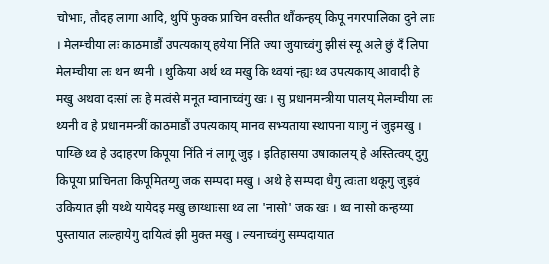चोभाः, तौदह लागा आदि, थुपिं फुक्क प्राचिन वस्तीत थौंकन्हय् किपू नगरपालिका दुने लाः । मेलम्चीया लः काठमाडौं उपत्यकाय् हयेया निंति ज्या जुयाच्वंगु झीसं स्यू अले छुं दँ लिपा मेलम्चीया लः थन थ्यनी । थुकिया अर्थ थ्व मखु कि थ्वयां न्ह्यः थ्व उपत्यकाय् आवादी हे मखु अथवा दःसां लः हे मत्वंसे मनूत म्वानाच्वंगु खः । सु प्रधानमन्त्रीया पालय् मेलम्चीया लः थ्यनी व हे प्रधानमन्त्रीं काठमाडौं उपत्यकाय् मानव सभ्यताया स्थापना याःगु नं जुइमखु । पाय्छि थ्व हे उदाहरण किपूया निंति नं लागू जुइ । इतिहासया उषाकालय् हे अस्तित्वय् दुगु किपूया प्राचिनता किपूमितय्गु जक सम्पदा मखु । अथे हे सम्पदा धैगु त्वःता थकूगु जुइवं उकियात झी यथ्थे यायेदइ मखु छाय्धाःसा थ्व ला 'नासो' जक खः । थ्व नासो कन्हय्या पुस्तायात लःल्हायेगु दायित्वं झी मुक्त मखु । ल्यनाच्वंगु सम्पदायात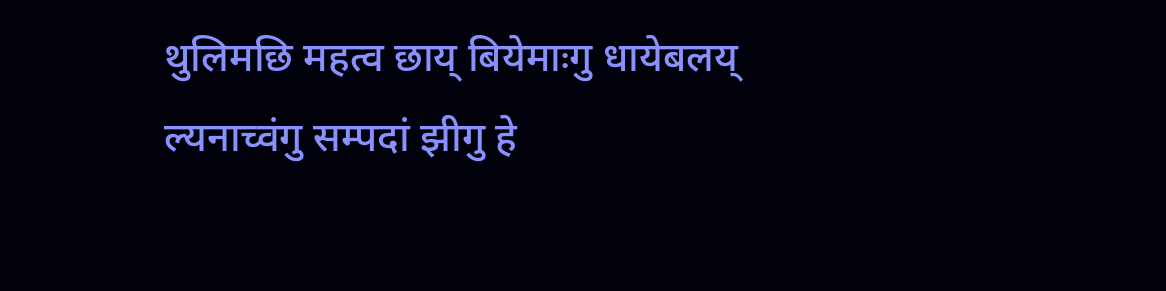थुलिमछि महत्व छाय् बियेमाःगु धायेबलय् ल्यनाच्वंगु सम्पदां झीगु हे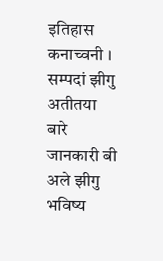इतिहास कनाच्वनी । सम्पदां झीगु अतीतया बारे जानकारी बी अले झीगु भविष्य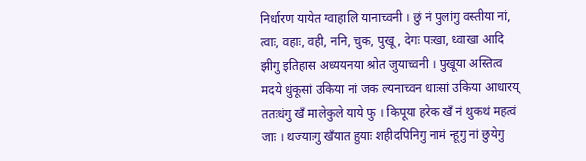निर्धारण यायेत ग्वाहालि यानाच्वनी । छुं नं पुलांगु वस्तीया नां, त्वाः, वहाः, वही, ननि, चुक, पुखू, देगः पःखा, ध्वाखा आदि झीगु इतिहास अध्ययनया श्रोत जुयाच्वनी । पुखूया अस्तित्व मदये धुंकूसां उकिया नां जक ल्यनाच्वन धाःसां उकिया आधारय् ततःधंगु खँ मालेकुले याये फु । किपूया हरेक खँ नं थुकथं महत्वं जाः । थज्याःगु खँयात हुयाः शहीदपिनिगु नामं न्हूगु नां छुयेगु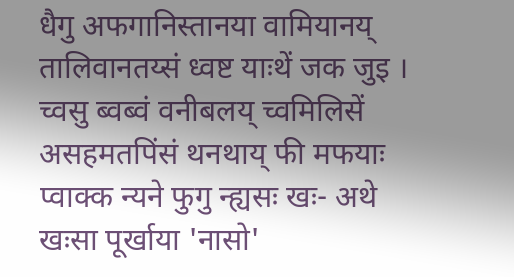धैगु अफगानिस्तानया वामियानय् तालिवानतय्सं ध्वष्ट याःथें जक जुइ ।
च्वसु ब्वब्वं वनीबलय् च्वमिलिसें असहमतपिंसं थनथाय् फी मफयाः प्वाक्क न्यने फुगु न्ह्यसः खः- अथे खःसा पूर्खाया 'नासो'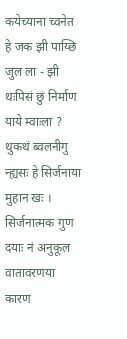कयेच्याना च्वनेत हे जक झी पाय्छि जुल ला - झी थःपिसं छुं निर्माण याये म्वाःला ? थुकथं ब्वलनीगु न्ह्यसः हे सिर्जनाया मुहान खः । सिर्जनात्मक गुण दयाः नं अनुकूल वातावरणया कारण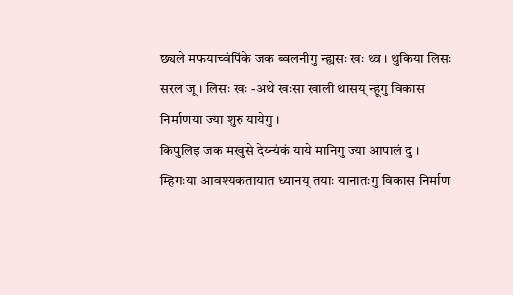छ्यले मफयाच्वंपिंके जक ब्वलनीगु न्ह्यसः खः थ्व । थुकिया लिसः सरल जू । लिसः खः -अथे खःसा खाली थासय् न्हूगु विकास निर्माणया ज्या शुरु यायेगु ।
किपुलिइ जक मखुसे देय्न्यंकं याये मानिगु ज्या आपालं दु । म्हिगःया आवश्यकतायात ध्यानय् तयाः यानातःगु विकास निर्माण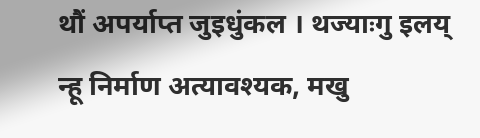थौं अपर्याप्त जुइधुंकल । थज्याःगु इलय् न्हू निर्माण अत्यावश्यक, मखु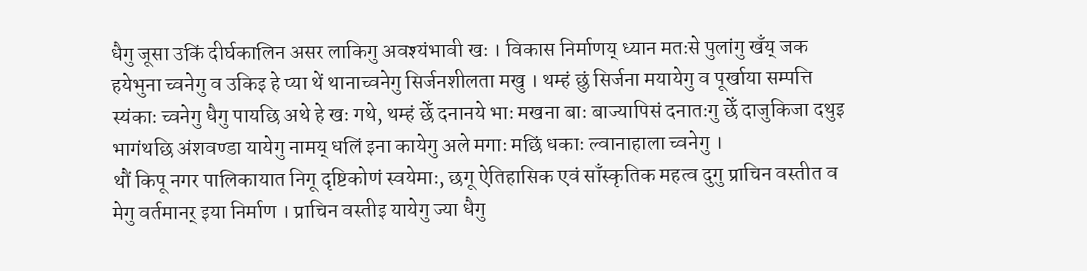धैगु जूसा उकिं दीर्घकालिन असर लाकिगु अवश्यंभावी खः । विकास निर्माणय् ध्यान मतःसे पुलांगु खँय् जक हयेभुना च्वनेगु व उकिइ हे प्या थें थानाच्वनेगु सिर्जनशीलता मखु । थम्हं छुं सिर्जना मयायेगु व पूर्खाया सम्पत्ति स्यंकाः च्वनेगु धैगु पायछि अथे हे खः गथे, थम्हं छेँ दनानये भाः मखना बाः बाज्यापिसं दनातःगु छेँ दाजुकिजा दथुइ भागंथछि अंशवण्डा यायेगु नामय् धलिं इना कायेगु अले मगाः मछिं धकाः ल्वानाहाला च्वनेगु ।
थौं किपू नगर पालिकायात निगू दृष्टिकोणं स्वयेमाः, छगू ऐतिहासिक एवं साँस्कृतिक महत्व दुगु प्राचिन वस्तीत व मेगु वर्तमानर् इया निर्माण । प्राचिन वस्तीइ यायेगु ज्या धैगु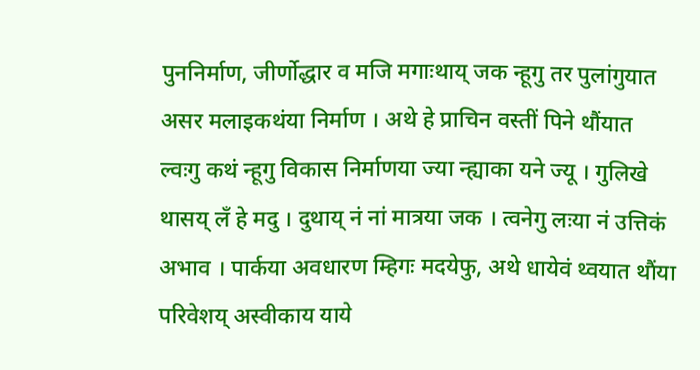पुननिर्माण, जीर्णोद्धार व मजि मगाःथाय् जक न्हूगु तर पुलांगुयात असर मलाइकथंया निर्माण । अथे हे प्राचिन वस्तीं पिने थौंयात ल्वःगु कथं न्हूगु विकास निर्माणया ज्या न्ह्याका यने ज्यू । गुलिखे थासय् लँ हे मदु । दुथाय् नं नां मात्रया जक । त्वनेगु लःया नं उत्तिकं अभाव । पार्कया अवधारण म्हिगः मदयेफु, अथे धायेवं थ्वयात थौंया परिवेशय् अस्वीकाय याये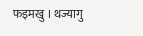फइमखु । थज्यागु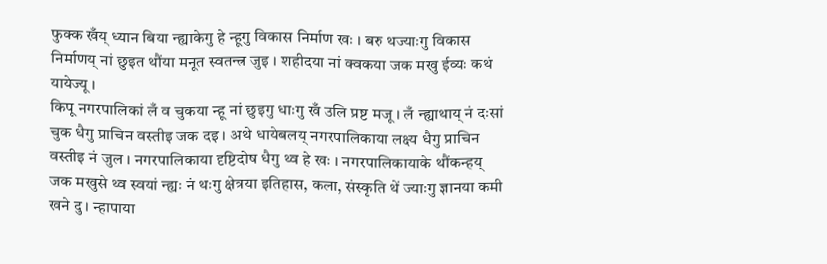फुक्क खँय् ध्यान बिया न्ह्याकेगु हे न्हूगु विकास निर्माण खः । बरु थज्याःगु विकास निर्माणय् नां छुइत थौंया मनूत स्वतन्त्र जुइ । शहीदया नां क्वकया जक मखु ईव्यः कथं यायेज्यू ।
किपू नगरपालिकां लँ व चुकया न्हू नां छुइगु धाःगु खँ उलि प्रष्ट मजू । लँ न्ह्याथाय् नं दःसां चुक धैगु प्राचिन वस्तीइ जक दइ । अथे धायेबलय् नगरपालिकाया लक्ष्य धैगु प्राचिन वस्तीइ नं जुल । नगरपालिकाया दृष्टिदोष धैगु थ्व हे खः । नगरपालिकायाके थौंकन्हय् जक मखुसे थ्व स्वयां न्ह्यः नं थःगु क्षेत्रया इतिहास, कला, संस्कृति थें ज्याःगु ज्ञानया कमी खने दु । न्हापाया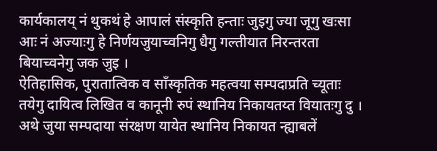कार्यकालय् नं थुकथं हे आपालं संस्कृति हन्ताः जुइगु ज्या जूगु खःसा आः नं अज्याःगु हे निर्णयजुयाच्वनिगु धैगु गल्तीयात निरन्तरता बियाच्वनेगु जक जुइ ।
ऐतिहासिक, पुरातात्विक व साँस्कृतिक महत्वया सम्पदाप्रति च्यूताः तयेगु दायित्व लिखित व कानूनी रुपं स्थानिय निकायतय्त वियातःगु दु । अथे जुया सम्पदाया संरक्षण यायेत स्थानिय निकायत न्ह्याबलें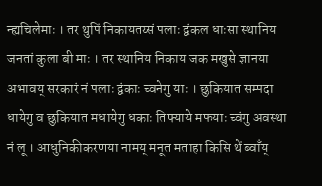न्ह्यचिलेमाः । तर थुपिं निकायतय्सं पलाः द्वंकल धाःसा स्थानिय जनतां कुला बी माः । तर स्थानिय निकाय जक मखुसे ज्ञानया अभावय् सरकारं नं पलाः द्वंकाः च्वनेगु याः । छुकियात सम्पदा धायेगु व छुकियात मधायेगु धकाः तिफ्याये मफयाः च्वंगु अवस्था नं लू । आधुनिकीकरणया नामय् मनूत मताहा किसि थें ब्वाँय्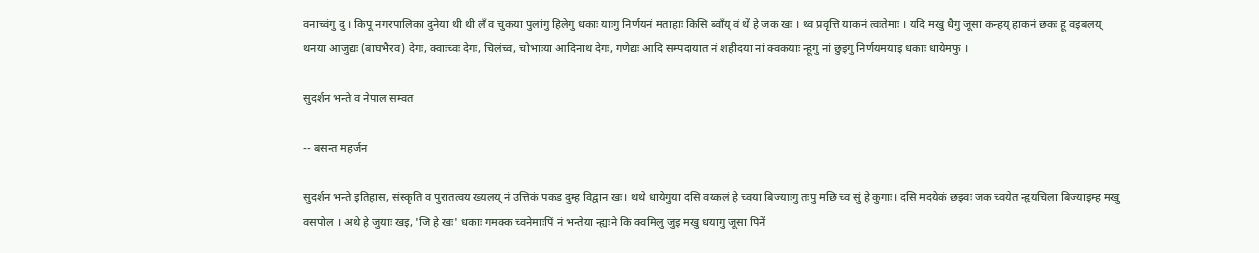वनाच्वंगु दु । किपू नगरपालिका दुनेया थी थी लँ व चुकया पुलांगु हिलेगु धकाः याःगु निर्णयनं मताहाः किसि ब्वाँय् वं थें हे जक खः । थ्व प्रवृत्ति याकनं त्वःतेमाः । यदि मखु धैगु जूसा कन्हय् हाकनं छकः हू वइबलय् थनया आजुद्यः (बाघभैरव) देगः, क्वाःच्वः देगः, चिलंच्व, चोभाःया आदिनाथ देगः, गणेद्यः आदि सम्पदायात नं शहीदया नां क्वकयाः न्हूगु नां छुइगु निर्णयमयाइ धकाः धायेमफु ।

सुदर्शन भन्ते व नेपाल सम्वत

-- बसन्त महर्जन

सुदर्शन भन्ते इतिहास, संस्कृति व पुरातत्वय ख्यलय् नं उत्तिकं पकड दुम्ह विद्वान खः। थथे धायेगुया दसि वय्कलं हे च्वया बिज्याःगु तःपु मछि च्व सुं हे कुगाः। दसि मदयेकं छझ्वः जक च्वयेत न्हृयचिला बिज्याइम्ह मखु वसपोल । अथे हे जुयाः खइ, 'जि हे खः' धकाः गमक्क च्वनेमाःपिं नं भन्तेया न्ह्यःने कि क्वमिलु जुइ मखु धयागु जूसा पिनें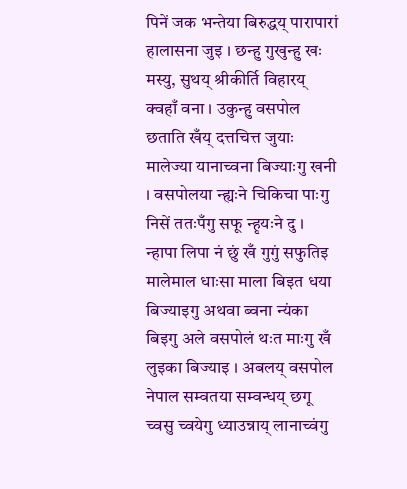पिनें जक भन्तेया बिरुद्धय् पारापारां हालासना जुइ । छन्हु गुखुन्हु खः मस्यु, सुथय् श्रीकीर्ति विहारय् क्वहाँ वना । उकुन्हु वसपोल छताति खँय् दत्तचित्त जुयाः मालेज्या यानाच्वना बिज्याःगु खनी । वसपोलया न्ह्यःने चिकिचा पाःगु निसें ततःपँगु सफू न्हृयःने दु । न्हापा लिपा नं छुं खँ गुगुं सफुतिइ मालेमाल धाःसा माला बिइत धया बिज्याइगु अथवा ब्वना न्यंका बिइगु अले वसपोलं थःत माःगु खँ लुइका बिज्याइ । अबलय् वसपोल नेपाल सम्वतया सम्वन्धय् छगू च्वसु च्वयेगु ध्याउन्नाय् लानाच्वंगु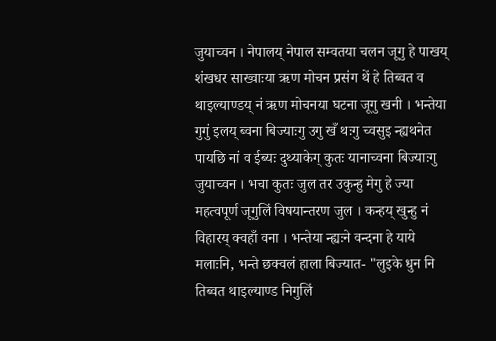जुयाच्वन । नेपालय् नेपाल सम्वतया चलन जूगु हे पाखय् शंखधर साख्वाःया ऋण मोचन प्रसंग थें हे तिब्वत व थाइल्याण्डय् नं ऋण मोचनया घटना जूगु खनी । भन्तेया गुगुं इलय् ब्वना बिज्याःगु उगु खँ थःगु च्वसुइ न्ह्यथनेत पायछि नां व ईब्यः दुथ्याकेग् कुतः यानाच्वना बिज्याःगु जुयाच्वन । भचा कुतः जुल तर उकुन्हु मेगु हे ज्या महत्वपूर्ण जूगुलिं विषयान्तरण जुल । कन्हय् खुन्हु नं विहारय् क्वहाँ वना । भन्तेया न्ह्यःने वन्दना हे याये मलाःनि, भन्ते छक्वलं हाला बिज्यात- "लुइके धुन नि तिब्वत थाइल्याण्ड निगुलिं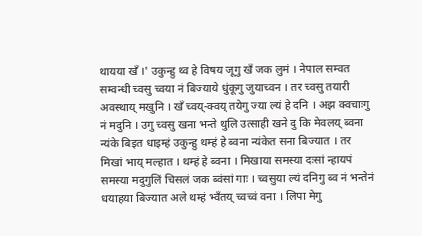थायया खँ ।' उकुन्हु थ्व हे विषय जूगु खँ जक लुमं । नेपाल सम्वत सम्वन्धी च्वसु च्वया नं बिज्याये धुंकूगु जुयाच्वन । तर च्वसु तयारी अवस्थाय् मखुनि । खँ च्वय्-क्वय् तयेगु ज्या ल्यं हे दनि । अझ क्वचाःगु नं मदुनि । उगु च्वसु खना भन्ते थुलि उत्साही खने दु कि मेवलय् ब्वना न्यंके बिइत धाइम्हं उकुन्हु थम्हं हे ब्वना न्यंकेत सना बिज्यात । तर मिखां भाय् मल्हात । थम्हं हे ब्वना । मिखाया समस्या दःसां न्हायपं समस्या मदुगुलिं चिसलं जक ब्वंसां गाः । च्वसुया ल्यं दनिगु ब्व नं भन्तेनं धयाहया बिज्यात अले थम्हं भ्वँतय् च्वच्वं वना । लिपा मेगु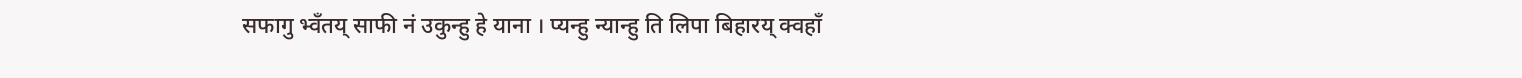सफागु भ्वँतय् साफी नं उकुन्हु हे याना । प्यन्हु न्यान्हु ति लिपा बिहारय् क्वहाँ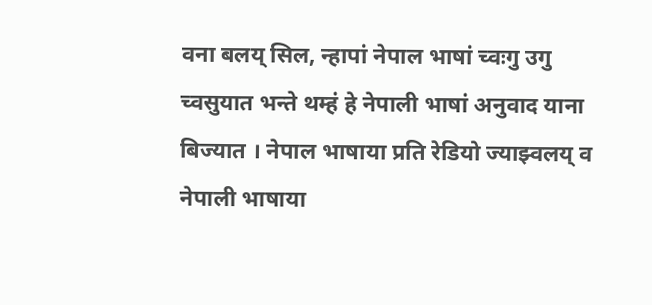वना बलय् सिल, न्हापां नेपाल भाषां च्वःगु उगु च्वसुयात भन्ते थम्हं हे नेपाली भाषां अनुवाद याना बिज्यात । नेपाल भाषाया प्रति रेडियो ज्याझ्वलय् व नेपाली भाषाया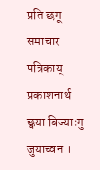प्रति छगू समाचार पत्रिकाय् प्रकाशनार्थ छ्वया बिज्याःगु जुयाच्वन ।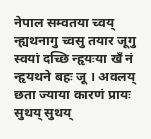नेपाल सम्वतया च्वय् न्ह्यथनागु च्वसु तयार जूगु स्वयां दच्छि न्हृयःया खँ नं न्हृयथने बहः जू । अवलय् छता ज्याया कारणं प्रायः सुथय् सुथय्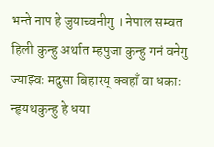भन्ते नाप हे जुयाच्वनीगु । नेपाल सम्वत हिली कुन्हु अर्थात म्हपुजा कुन्हु गनं वनेगु ज्याझ्वः मदुसा बिहारय् क्वहाँ वा धकाः न्हृयथकुन्हु हे धया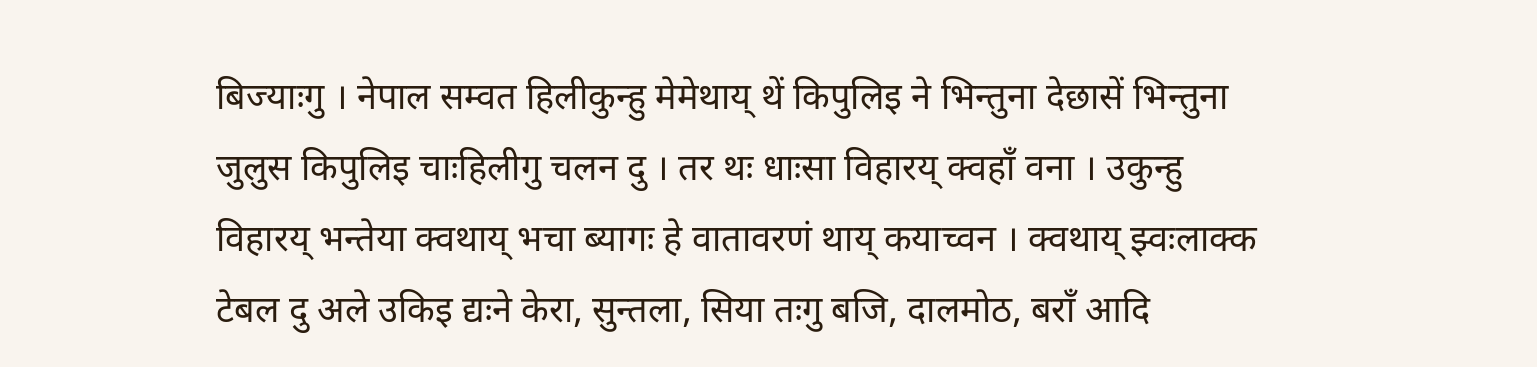बिज्याःगु । नेपाल सम्वत हिलीकुन्हु मेमेथाय् थें किपुलिइ ने भिन्तुना देछासें भिन्तुना जुलुस किपुलिइ चाःहिलीगु चलन दु । तर थः धाःसा विहारय् क्वहाँ वना । उकुन्हु विहारय् भन्तेया क्वथाय् भचा ब्यागः हे वातावरणं थाय् कयाच्वन । क्वथाय् झ्वःलाक्क टेबल दु अले उकिइ द्यःने केरा, सुन्तला, सिया तःगु बजि, दालमोठ, बराँ आदि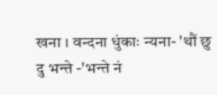खना । वन्दना धुंकाः न्यना- 'थौं छु दु भन्ते -'भन्ते नं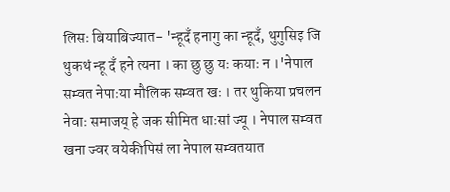लिसः बियाबिज्यात- 'न्हूदँ हनागु का न्हूदँ, थुगुसिइ जि थुकथं न्हू दँ हने त्यना । का छु छु यः कयाः न ।'नेपाल सम्वत नेपाःया मौलिक सम्वत खः । तर थुकिया प्रचलन नेवाः समाजय् हे जक सीमित धाःसां ज्यू । नेपाल सम्वत खना ज्वर वयेकीपिसं ला नेपाल सम्वतयात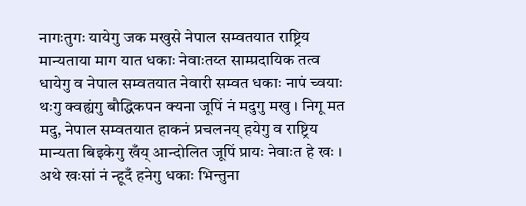नागःतुगः यायेगु जक मखुसे नेपाल सम्वतयात राष्ट्रिय मान्यताया माग यात धकाः नेवाःतय्त साम्प्रदायिक तत्व धायेगु व नेपाल सम्वतयात नेवारी सम्वत धकाः नापं च्वयाः थःगु क्वह्यंगु बौद्धिकपन क्यना जूपिं नं मदुगु मखु । निगू मत मदु, नेपाल सम्वतयात हाकनं प्रचलनय् हयेगु व राष्ट्रिय मान्यता बिइकेगु खँय् आन्दोलित जूपिं प्रायः नेवाःत हे खः । अथे खःसां नं न्हूदँ हनेगु धकाः भिन्तुना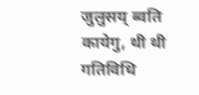जुलुसय् ब्वति कायेगु, थी थी गतिविधि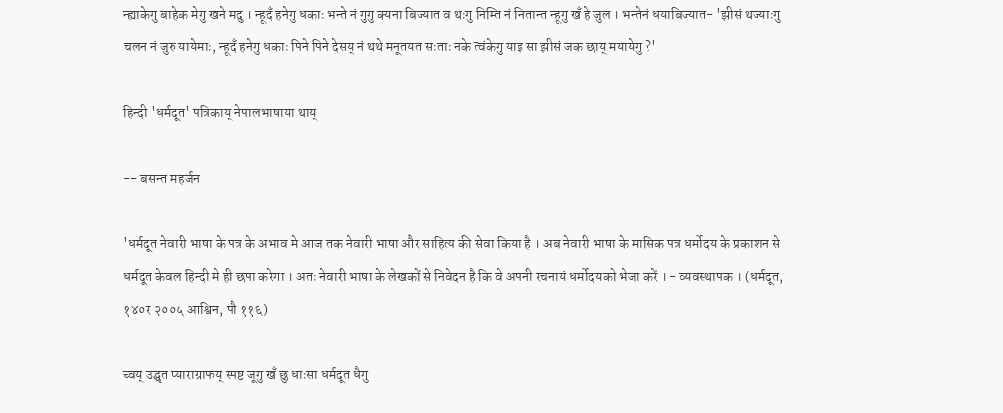न्ह्याकेगु बाहेक मेगु खने मदु । न्हूदँ हनेगु धकाः भन्ते नं गुगु क्यना बिज्यात व थःगु निम्ति नं नितान्त न्हूगु खँ हे जुल । भन्तेनं धयाबिज्यात- 'झीसं थज्याःगु चलन नं जुरु यायेमाः, न्हूदँ हनेगु धकाः पिने पिने देसय् नं थथे मनूतयत सःताः नके त्वंकेगु याइ सा झीसं जक छाय् मयायेगु ?'

हिन्दी 'धर्मदूत' पत्रिकाय् नेपालभाषाया थाय्

-- बसन्त महर्जन

'धर्मदूत नेवारी भाषा के पत्र के अभाव मे आज तक नेवारी भाषा और साहित्य की सेवा किया है । अब नेवारी भाषा के मासिक पत्र धर्मोदय के प्रकाशन से धर्मदूत केवल हिन्दी मे ही छपा करेगा । अतः नेवारी भाषा के लेखकों से निवेदन है कि वे अपनी रचनायं धर्मोदयको भेजा करें । - व्यवस्थापक । (धर्मदूत, १४०र २००५ आश्विन, पौ ११६)

च्वय् उद्घृत प्याराग्राफय् स्पष्ट जूगु खँ छु धाःसा धर्मदूत धैगु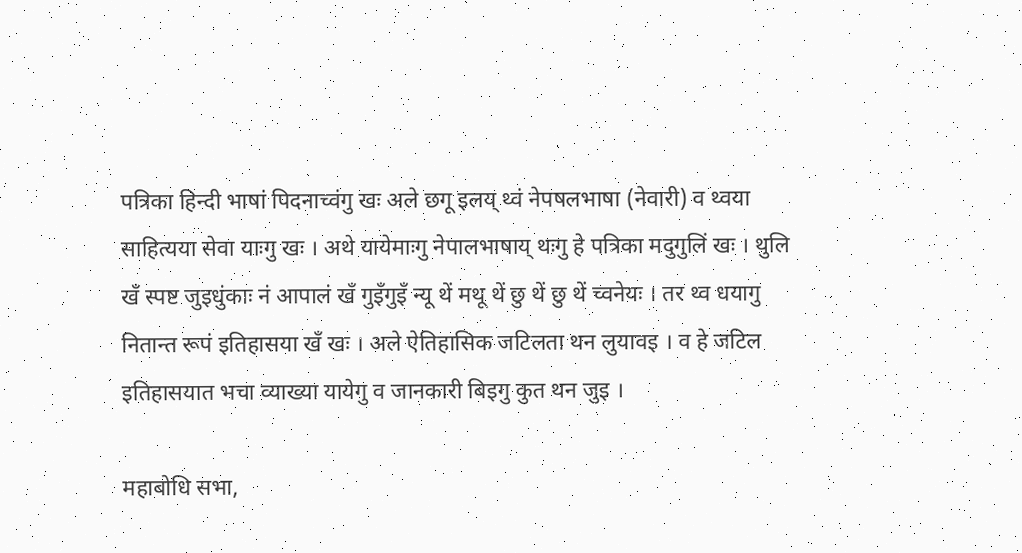पत्रिका हिन्दी भाषां पिदनाच्वंगु खः अले छगू इलय् थ्वं नेपषलभाषा (नेवारी) व थ्वया साहित्यया सेवा याःगु खः । अथे यायेमाःगु नेपालभाषाय् थःगु हे पत्रिका मदुगुलिं खः । थुलि खँ स्पष्ट जुइधुंकाः नं आपालं खँ गुइँगुइँ न्यू थें मथू थें छु थें छु थें च्वनेयः । तर थ्व धयागु नितान्त रूपं इतिहासया खँ खः । अले ऐतिहासिक जटिलता थन लुयावइ । व हे जटिल इतिहासयात भचा व्याख्या यायेगु व जानकारी बिइगु कुत थन जुइ ।

महाबोधि सभा,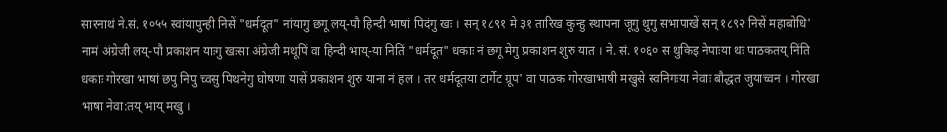सारनाथं ने.सं. १०५५ स्वांयापुन्ही निसें "धर्मदूत" नांयागु छगू लय्-पौ हिन्दी भाषां पिदंगु खः । सन् १८९१ मे ३१ तारिख कुन्हु स्थापना जूगु थुगु सभापाखें सन् १८९२ निसें महाबोधि' नामं अंग्रेजी लय्-पौ प्रकाशन याःगु खःसा अंग्रेजी मथूपिं वा हिन्दी भाय्-या नितिं "धर्मदूत" धकाः नं छगू मेगु प्रकाशन शुरु यात । ने. सं. १०६० स थुकिइ नेपाःया थः पाठकतय् निंति धकाः गोरखा भाषां छपु निपु च्वसु पिथनेगु घोषणा यासें प्रकाशन शुरु याना नं हल । तर धर्मदूतया टार्गेट ग्रूप' वा पाठक गोरखाभाषी मखुसे स्वनिगःया नेवाः बौद्धत जुयाच्वन । गोरखा भाषा नेवा:तय् भाय् मखु ।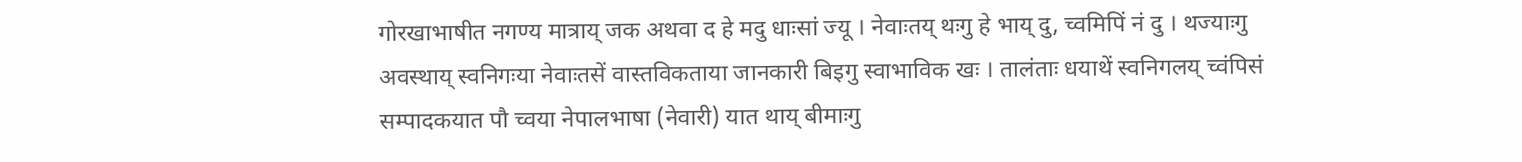गोरखाभाषीत नगण्य मात्राय् जक अथवा द हे मदु धाःसां ज्यू । नेवाःतय् थःगु हे भाय् दु, च्वमिपिं नं दु । थज्याःगु अवस्थाय् स्वनिगःया नेवाःतसें वास्तविकताया जानकारी बिइगु स्वाभाविक खः । तालंताः धयाथें स्वनिगलय् च्वंपिसं सम्पादकयात पौ च्वया नेपालभाषा (नेवारी) यात थाय् बीमाःगु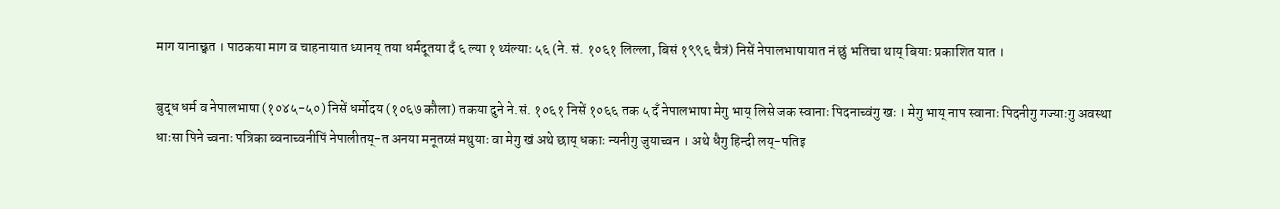माग यानाछ्वत । पाठकया माग व चाहनायात ध्यानय् तया धर्मदूतया दँ ६ ल्या १ थ्यंल्याः ५६ (ने. सं. १०६१ लिल्ला, बिसं १९९६ चैत्रं) निसें नेपालभाषायात नं छुं भतिचा थाय् बियाः प्रकाशित यात ।

बुद्ध धर्म व नेपालभाषा (१०४५-५०) निसें धर्मोदय (१०६७ कौला) तकया दुने ने.सं. १०६१ निसें १०६६ तक ५ दँ नेपालभाषा मेगु भाय् लिसे जक स्वानाः पिदनाच्वंगु खः । मेगु भाय् नाप स्वानाः पिदनीगु गज्याःगु अवस्था धाःसा पिने च्वनाः पत्रिका ब्वनाच्वनीपिं नेपालीतय्-त अनया मनूतय्सं मथुयाः वा मेगु खं अथे छाय् धकाः न्यनीगु जुयाच्वन । अथे धैगु हिन्दी लय्-पतिइ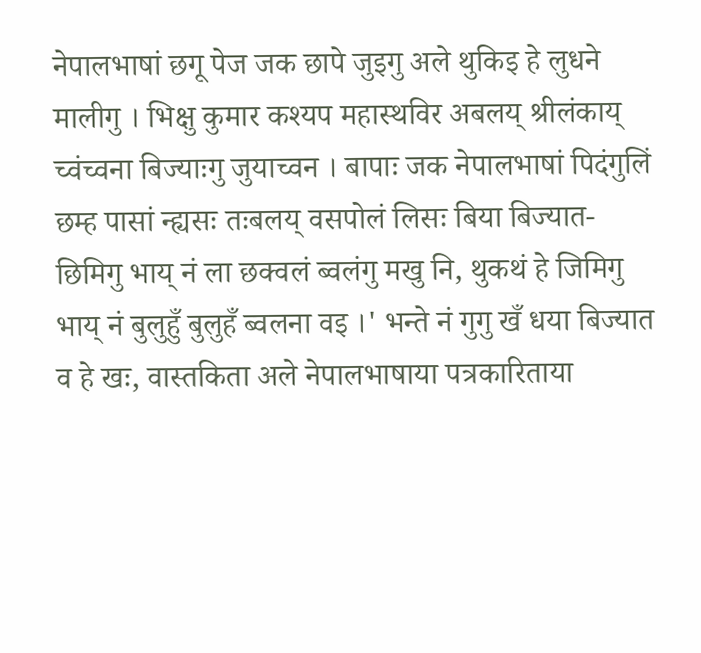नेपालभाषां छगू पेज जक छापे जुइगु अले थुकिइ हे लुधने मालीगु । भिक्षु कुमार कश्यप महास्थविर अबलय् श्रीलंकाय् च्वंच्वना बिज्याःगु जुयाच्वन । बापाः जक नेपालभाषां पिदंगुलिं छम्ह पासां न्ह्यसः तःबलय् वसपोलं लिसः बिया बिज्यात- छिमिगु भाय् नं ला छक्वलं ब्वलंगु मखु नि, थुकथं हे जिमिगु भाय् नं बुलुहुँ बुलुहँ ब्वलना वइ ।' भन्ते नं गुगु खँ धया बिज्यात व हे खः, वास्तकिता अले नेपालभाषाया पत्रकारिताया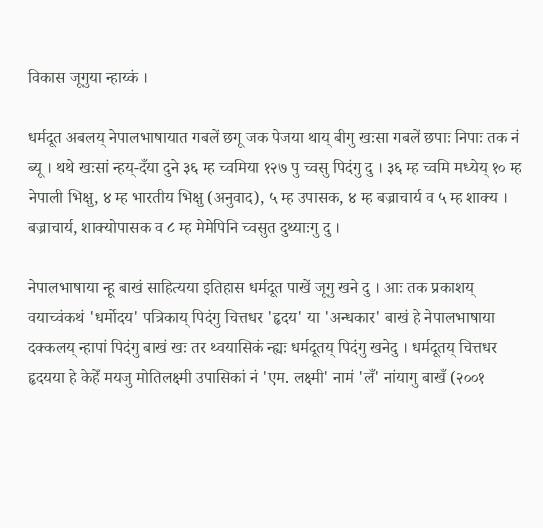विकास जूगुया न्हाय्कं ।

धर्मदूत अबलय् नेपालभाषायात गबलें छगू जक पेजया थाय् बीगु खःसा गबलें छपाः निपाः तक नं ब्यू । थथे खःसां न्हय्-दँया दुने ३६ म्ह च्वमिया १२७ पु च्वसु पिदंगु दु । ३६ म्ह च्वमि मध्येय् १० म्ह नेपाली भिक्षु, ४ म्ह भारतीय भिक्षु (अनुवाद), ५ म्ह उपासक, ४ म्ह बज्राचार्य व ५ म्ह शाक्य । बज्राचार्य, शाक्योपासक व ८ म्ह मेमेपिनि च्वसुत दुथ्याःगु दु ।

नेपालभाषाया न्हू बाखं साहित्यया इतिहास धर्मदूत पाखें जूगु खने दु । आः तक प्रकाशय् वयाच्वंकथं 'धर्मोदय' पत्रिकाय् पिदंगु चित्तधर 'हृदय' या 'अन्धकार' बाखं हे नेपालभाषाया दक्कलय् न्हापां पिदंगु बाखं खः तर थ्वयासिकं न्ह्यः धर्मदूतय् पिदंगु खनेदु । धर्मदूतय् चित्तधर हृदयया हे केहेँ मयजु मोतिलक्ष्मी उपासिकां नं 'एम. लक्ष्मी' नामं 'लँ' नांयागु बाखँ (२००१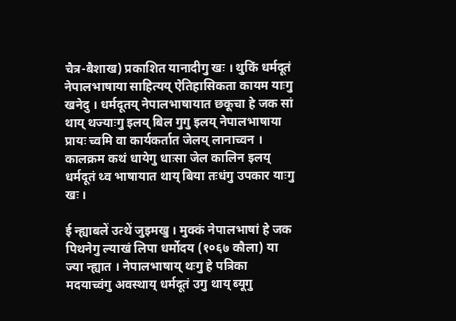चैत्र-बैशाख) प्रकाशित यानादीगु खः । थुकिं धर्मदूतं नेपालभाषाया साहित्यय् ऐतिहासिकता कायम याःगु खनेदु । धर्मदूतय् नेपालभाषायात छकूचा हे जक सां थाय् थज्याःगु इलय् बिल गुगु इलय् नेपालभाषाया प्रायः च्वमि वा कार्यकर्तात जेलय् लानाच्वन । कालक्रम कथं धायेगु धाःसा जेल कालिन इलय् धर्मदूतं थ्व भाषायात थाय् बिया तःधंगु उपकार याःगु खः ।

ई न्ह्याबलें उत्थें जुइमखु । मुक्कं नेपालभाषां हे जक पिथनेगु ल्याखं लिपा धर्मोदय (१०६७ कौला) या ज्या न्ह्यात । नेपालभाषाय् थःगु हे पत्रिका मदयाच्वंगु अवस्थाय् धर्मदूतं उगु थाय् ब्यूगु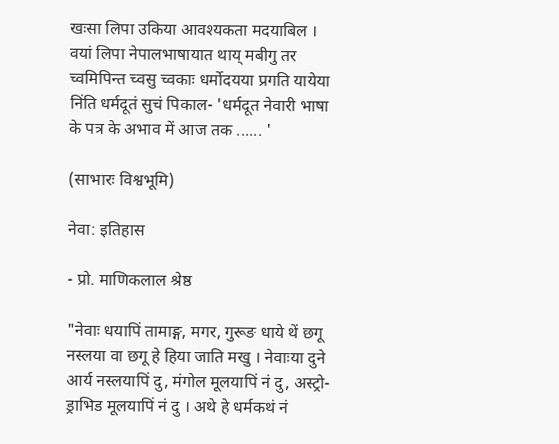खःसा लिपा उकिया आवश्यकता मदयाबिल । वयां लिपा नेपालभाषायात थाय् मबीगु तर च्वमिपिन्त च्वसु च्वकाः धर्मोदयया प्रगति यायेया निंति धर्मदूतं सुचं पिकाल- 'धर्मदूत नेवारी भाषा के पत्र के अभाव में आज तक ...... '

(साभारः विश्वभूमि)

नेवा: इतिहास

- प्रो. माणिकलाल श्रेष्ठ

"नेवाः धयापिं तामाङ्ग, मगर, गुरूङ धाये थें छगू नस्लया वा छगू हे हिया जाति मखु । नेवाःया दुने आर्य नस्लयापिं दु, मंगोल मूलयापिं नं दु, अस्ट्रो-ड्राभिड मूलयापिं नं दु । अथे हे धर्मकथं नं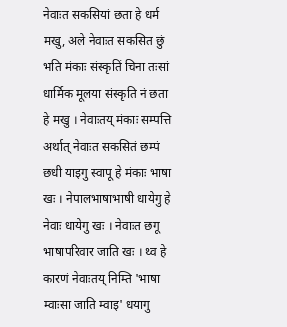नेवाःत सकसियां छता हे धर्म मखु, अले नेवाःत सकसित छुं भति मंकाः संस्कृतिं चिना तःसां धार्मिक मूलया संस्कृति नं छता हे मखु । नेवाःतय् मंकाः सम्पत्ति अर्थात् नेवाःत सकसितं छम्पं छधी याइगु स्वापू हे मंकाः भाषा खः । नेपालभाषाभाषी धायेगु हे नेवाः धायेगु खः । नेवाःत छगू भाषापरिवार जाति खः । थ्व हे कारणं नेवाःतय् निम्ति 'भाषा म्वाःसा जाति म्वाइ' धयागु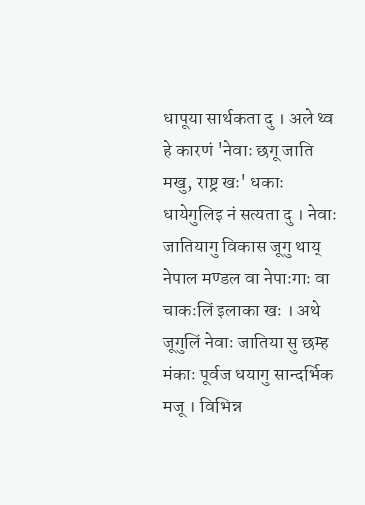धापूया सार्थकता दु । अले थ्व हे कारणं 'नेवाः छगू जाति मखु, राष्ट्र खः' धकाः धायेगुलिइ नं सत्यता दु । नेवाः जातियागु विकास जूगु थाय् नेपाल मण्डल वा नेपाःगाः वा चाकःलिं इलाका खः । अथे जूगुलिं नेवाः जातिया सु छम्ह मंकाः पूर्वज धयागु सान्दर्भिक मजू । विभिन्न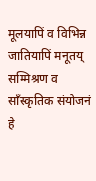मूलयापिं व विभिन्न जातियापिं मनूतय् सम्मिश्रण व साँस्कृतिक संयोजनं हे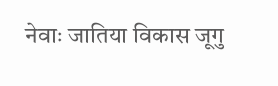नेवाः जातिया विकास जूगु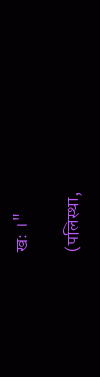खः ।"

(पलिस्था,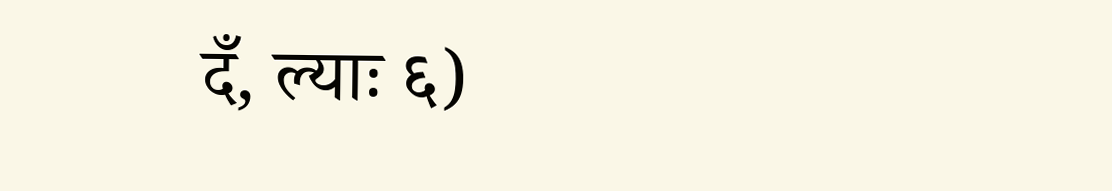दँ, ल्याः ६)